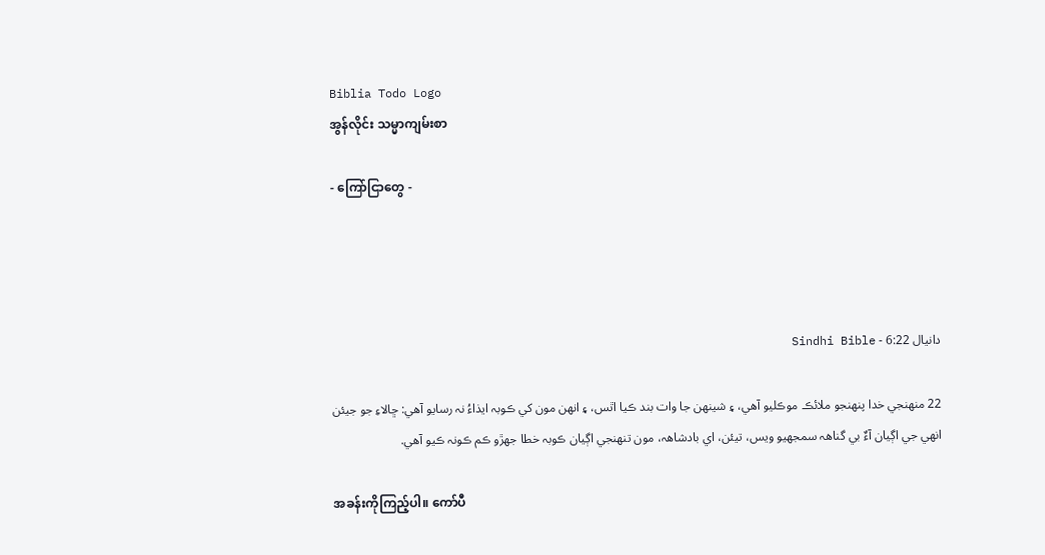Biblia Todo Logo
အွန်လိုင်း သမ္မာကျမ်းစာ

- ကြော်ငြာတွေ -




دانيال 6:22 - Sindhi Bible

22 منهنجي خدا پنهنجو ملائڪ موڪليو آهي، ۽ شينهن جا وات بند ڪيا اٿس، ۽ انهن مون کي ڪوبہ ايذاءُ نہ رسايو آهي: ڇالاءِ جو جيئن انهي جي اڳيان آءٌ بي گناهہ سمجهيو ويس، تيئن، اي بادشاهہ، مون تنهنجي اڳيان ڪوبہ خطا جهڙو ڪم ڪونہ ڪيو آهي.

အခန်းကိုကြည့်ပါ။ ကော်ပီ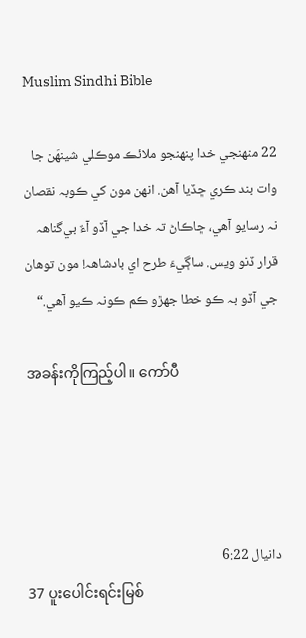Muslim Sindhi Bible

22 منهنجي خدا پنهنجو ملائڪ موڪلي شينهَن جا وات بند ڪري ڇڏيا آهن. انهن مون کي ڪوبہ نقصان نہ رسايو آهي، ڇاڪاڻ تہ خدا جي آڏو آءٌ بي‌گناهہ قرار ڏنو ويس. ساڳيءَ طرح اي بادشاهہ! مون توهان جي آڏو بہ ڪو خطا جهڙو ڪم ڪونہ ڪيو آهي.“

အခန်းကိုကြည့်ပါ။ ကော်ပီ




دانيال 6:22
37 ပူးပေါင်းရင်းမြစ်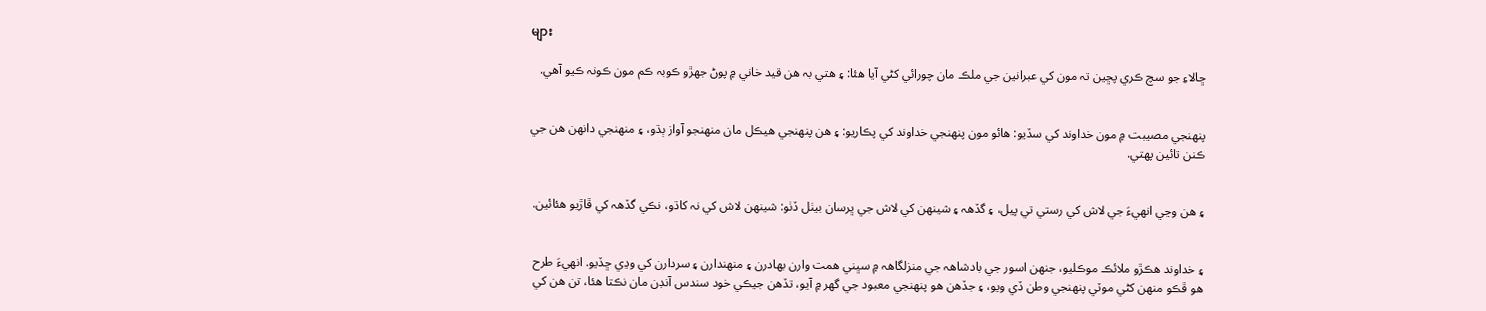များ

ڇالاءِ جو سچ ڪري پڇين تہ مون کي عبرانين جي ملڪ مان چورائي کڻي آيا هئا: ۽ هتي بہ هن قيد خاني ۾ پوڻ جهڙو ڪوبہ ڪم مون ڪونہ ڪيو آهي.


پنهنجي مصيبت ۾ مون خداوند کي سڏيو: هائو مون پنهنجي خداوند کي پڪاريو: ۽ هن پنهنجي هيڪل مان منهنجو آواز ٻڌو، ۽ منهنجي دانهن هن جي ڪنن تائين پهتي.


۽ هن وڃي انهيءَ جي لاش کي رستي تي پيل، ۽ گڏهہ ۽ شينهن کي لاش جي ڀرسان بيٺل ڏٺو: شينهن لاش کي نہ کاڌو، نڪي گڏهہ کي ڦاڙيو هئائين.


۽ خداوند هڪڙو ملائڪ موڪليو، جنهن اسور جي بادشاهہ جي منزلگاهہ ۾ سڀني همت وارن بهادرن ۽ منهندارن ۽ سردارن کي وڍي ڇڏيو. انهيءَ طرح هو ڦڪو منهن کڻي موٽي پنهنجي وطن ڏي ويو، ۽ جڏهن هو پنهنجي معبود جي گهر ۾ آيو، تڏهن جيڪي خود سندس آنڊن مان نڪتا هئا، تن هن کي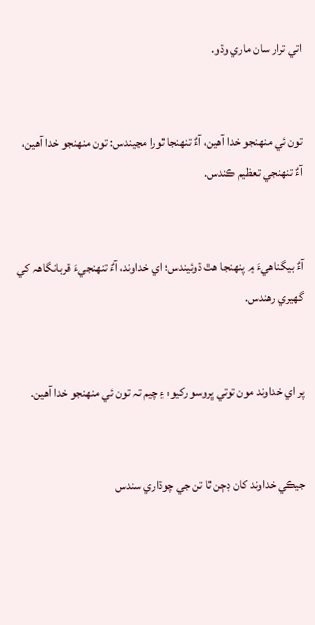اتي ترار سان ماري وڌو.


تون ئي منهنجو خدا آهين، آءٌ تنهنجا ٿورا مڃيندس: تون منهنجو خدا آهين، آءٌ تنهنجي تعظيم ڪندس.


آءٌ بيگناهيءَ ۾ پنهنجا هٿ ڌوئيندس؛ اي خداوند، آءٌ تنهنجيءَ قربانگاهہ کي گهيري رهندس.


پر اي خداوند مون توتي ڀروسو رکيو: ۽ چيم تہ تون ئي منهنجو خدا آهين.


جيڪي خداوند کان ڊڄن ٿا تن جي چوڌاري سندس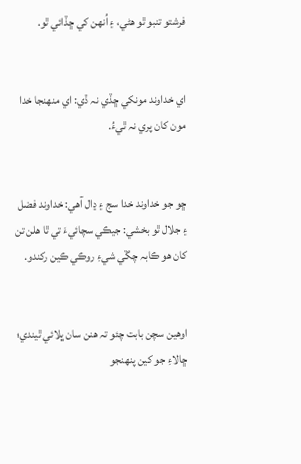فرشتو تنبو ٿو هڻي، ۽ اُنهن کي ڇڏائي ٿو.


اي خداوند مونکي ڇڏي نہ ڏي: اي منهنجا خدا مون کان پري نہ ٿيءُ.


ڇو جو خداوند خدا سج ۽ ڍال آهي: خداوند فضل ۽ جلال ٿو بخشي: جيڪي سچائيءَ تي ٿا هلن تن کان هو ڪابہ چڱي شيءِ روڪي ڪين رکندو.


اوهين سچن بابت چئو تہ هنن سان ڀلائي ٿيندي؛ ڇالاءِ جو کين پنهنجو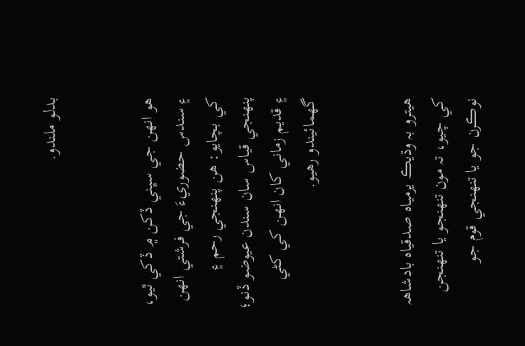بدلو ملندو.


هو انهن جي سڀني ڏکن ۾ ڏکي ٿيو، ۽ سندس حضوريءَ جي فرشتي انهن کي بچايو: هن پنهنجي رحم ۽ پنهنجي قياس سان سندن عيوضو ڏنو؛ ۽ قديم زماني کان انهن کي کڻي گهمائيندو رهيو.


هيترو بہ وڌيڪ يرمياہ صدقياہ بادشاهہ کي چيو، تہ مون تنهنجو يا تنهنجن نوڪرن جو يا تنهنجي قوم جو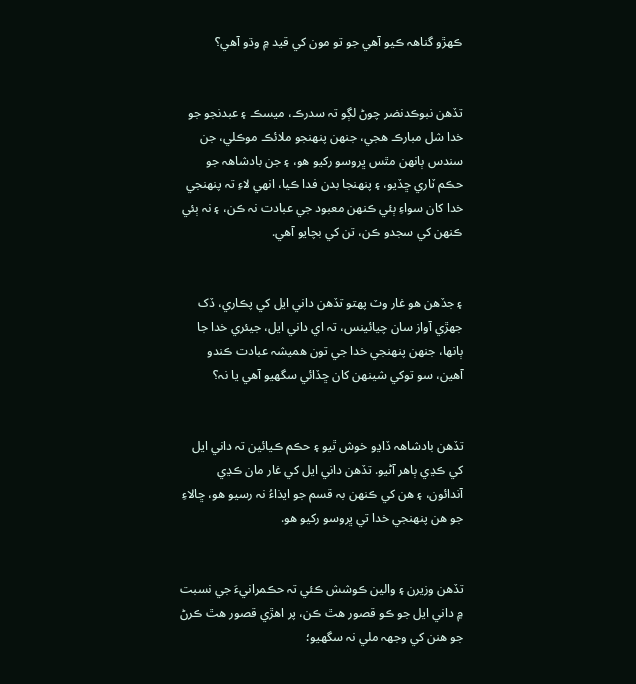ڪهڙو گناهہ ڪيو آهي جو تو مون کي قيد ۾ وڌو آهي؟


تڏهن نبوڪدنضر چوڻ لڳو تہ سدرڪ، ميسڪ ۽ عبدنجو جو خدا شل مبارڪ هجي، جنهن پنهنجو ملائڪ موڪلي، جن سندس ٻانهن مٿس ڀروسو رکيو هو، ۽ جن بادشاهہ جو حڪم ٽاري ڇڏيو، ۽ پنهنجا بدن فدا ڪيا، انهي لاءِ تہ پنهنجي خدا کان سواءِ ٻئي ڪنهن معبود جي عبادت نہ ڪن، ۽ نہ ٻئي ڪنهن کي سجدو ڪن، تن کي بچايو آهي.


۽ جڏهن هو غار وٽ پهتو تڏهن داني ايل کي پڪاري، ڏک جهڙي آواز سان چيائينس، تہ اي داني ايل، جيئري خدا جا ٻانها، جنهن پنهنجي خدا جي تون هميشہ عبادت ڪندو آهين، سو توکي شينهن کان ڇڏائي سگهيو آهي يا نہ؟


تڏهن بادشاهہ ڏاڍو خوش ٿيو ۽ حڪم ڪيائين تہ داني ايل کي ڪڍي ٻاهر آڻيو. تڏهن داني ايل کي غار مان ڪڍي آندائون، ۽ هن کي ڪنهن بہ قسم جو ايذاءُ نہ رسيو هو، ڇالاءِ جو هن پنهنجي خدا تي ڀروسو رکيو هو.


تڏهن وزيرن ۽ والين ڪوشش ڪئي تہ حڪمرانيءَ جي نسبت ۾ داني ايل جو ڪو قصور هٿ ڪن، پر اهڙي قصور هٿ ڪرڻ جو هنن کي وجهہ ملي نہ سگهيو؛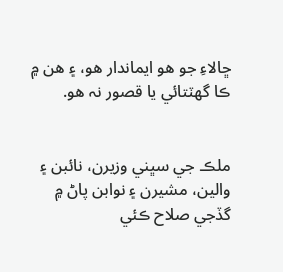ڇالاءِ جو هو ايماندار هو، ۽ هن ۾ ڪا گهٽتائي يا قصور نہ هو.


ملڪ جي سڀني وزيرن، نائبن ۽ والين، مشيرن ۽ نوابن پاڻ ۾ گڏجي صلاح ڪئي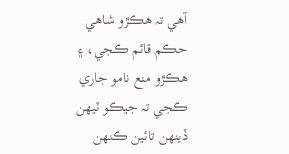آهي تہ هڪڙو شاهي حڪم قائم ڪجي، ۽ هڪڙو منع نامو جاري ڪجي تہ جيڪو ٽيهن ڏينهن تائين ڪنهن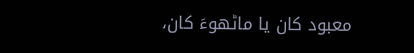معبود کان يا ماڻهوءَ کان،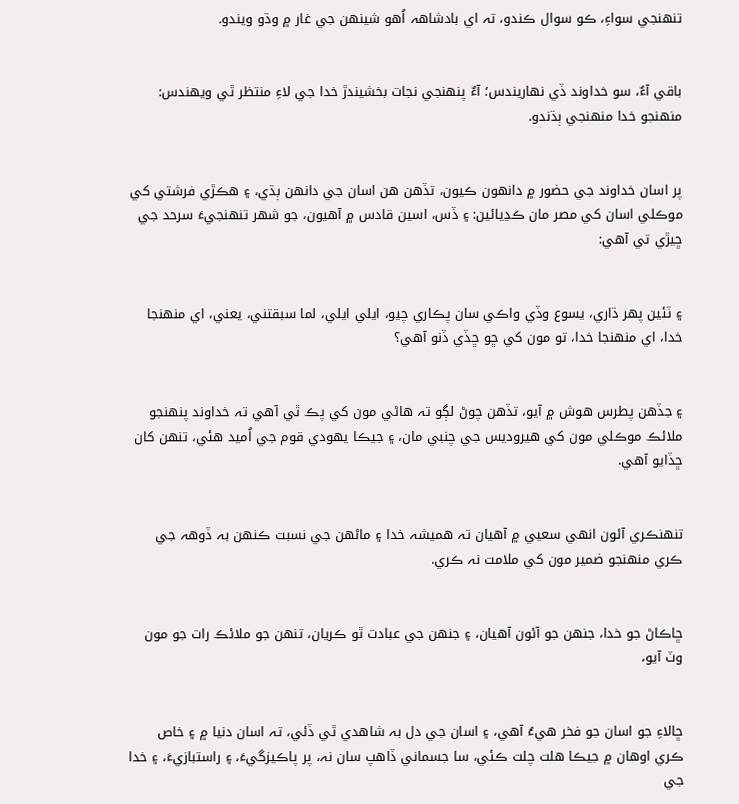تنهنجي سواءِ، ڪو سوال ڪندو، تہ اي بادشاهہ اُهو شينهن جي غار ۾ وڌو ويندو.


باقي آءٌ، سو خداوند ڏي نهاريندس؛ آءٌ پنهنجي نجات بخشيندڙ خدا جي لاءِ منتظر ٿي ويهندس: منهنجو خدا منهنجي ٻڌندو.


پر اسان خداوند جي حضور ۾ دانهون ڪيون، تڏهن هن اسان جي دانهن ٻڌي، ۽ هڪڙي فرشتي کي موڪلي اسان کي مصر مان ڪڍيائين: ۽ ڏس، اسين قادس ۾ آهيون، جو شهر تنهنجيءَ سرحد جي ڇيڙي تي آهي:


۽ ٽئين پهر ڌاري، يسوع وڏي واڪي سان پڪاري چيو، ايلي ايلي، لما سبقتني، يعني، اي منهنجا خدا، اي منهنجا خدا، تو مون کي ڇو ڇڏي ڏنو آهي؟


۽ جڏهن پطرس هوش ۾ آيو، تڏهن چوڻ لڳو تہ هاڻي مون کي پڪ ٿي آهي تہ خداوند پنهنجو ملائڪ موڪلي مون کي هيروديس جي چنبي مان، ۽ جيڪا يهودي قوم جي اُميد هئي، تنهن کان ڇڏايو آهي.


تنهنڪري آئون انهي سعيي ۾ آهيان تہ هميشہ خدا ۽ ماڻهن جي نسبت ڪنهن بہ ڏوهہ جي ڪري منهنجو ضمير مون کي ملامت نہ ڪري.


ڇاڪاڻ جو خدا، جنهن جو آئون آهيان، ۽ جنهن جي عبادت ٿو ڪريان، تنهن جو ملائڪ رات جو مون وٽ آيو،


ڇالاءِ جو اسان جو فخر هيءُ آهي، ۽ اسان جي دل بہ شاهدي ٿي ڏئي، تہ اسان دنيا ۾ ۽ خاص ڪري اوهان ۾ جيڪا هلت چلت ڪئي، سا جسماني ڏاهپ سان نہ، پر پاڪيزگيءَ، ۽ راستبازيءَ، ۽ خدا جي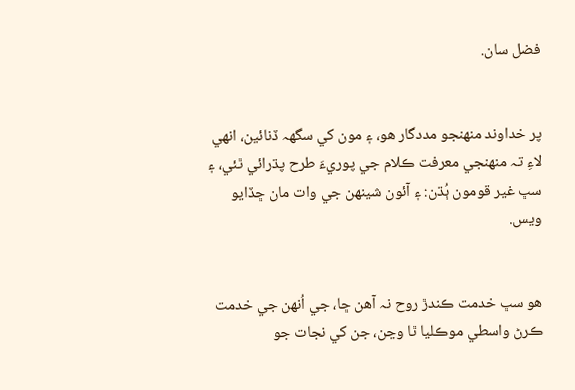فضل سان.


پر خداوند منهنجو مددگار هو، ۽ مون کي سگهہ ڏنائين، انهي لاءِ تہ منهنجي معرفت ڪلام جي پوريءَ طرح پڌرائي ٿئي، ۽ سڀ غير قومون ٻُڌن: ۽ آئون شينهن جي وات مان ڇڏايو ويس.


هو سڀ خدمت ڪندڙ روح نہ آهن ڇا، جي اُنهن جي خدمت ڪرڻ واسطي موڪليا ٿا وڃن، جن کي نجات جو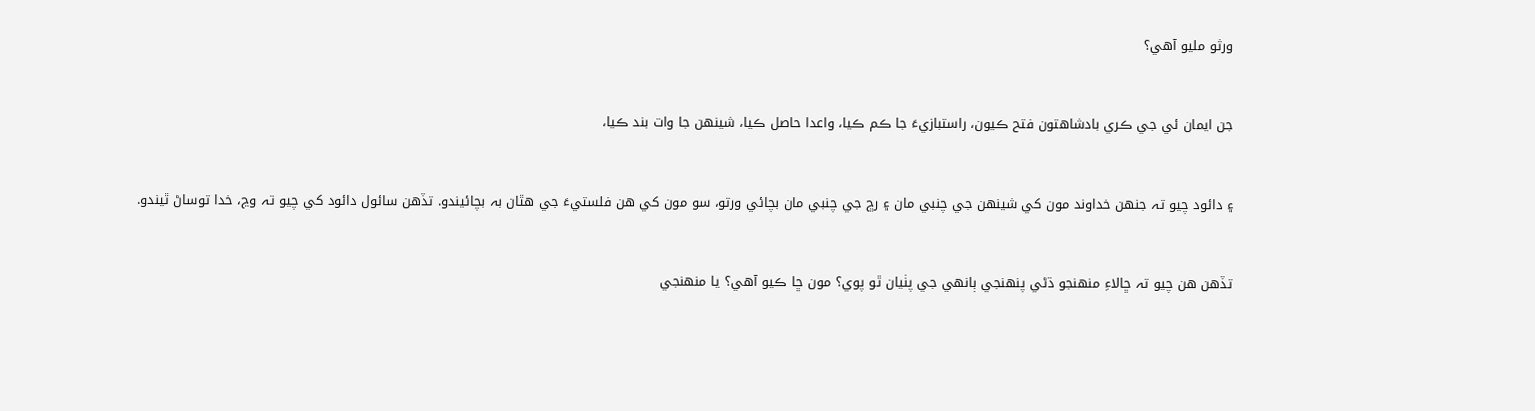ورثو مليو آهي؟


جن ايمان ئي جي ڪري بادشاهتون فتح ڪيون، راستبازيءَ جا ڪم ڪيا، واعدا حاصل ڪيا، شينهن جا وات بند ڪيا،


۽ دائود چيو تہ جنهن خداوند مون کي شينهن جي چنبي مان ۽ رڇ جي چنبي مان بچائي ورتو، سو مون کي هن فلستيءَ جي هٿان بہ بچائيندو. تڏهن سائول دائود کي چيو تہ وڃ، خدا توساڻ ٿيندو.


تڏهن هن چيو تہ ڇالاءِ منهنجو ڌڻي پنهنجي ٻانهي جي پٺيان ٿو پوي؟ مون ڇا ڪيو آهي؟ يا منهنجي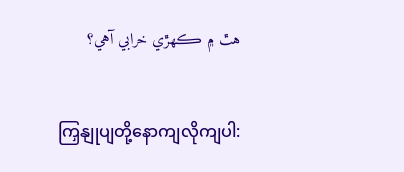هٿ ۾ ڪهڙي خرابي آهي؟


ကြှနျုပျတို့နောကျလိုကျပါ: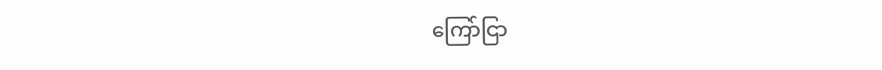ကြော်ငြာ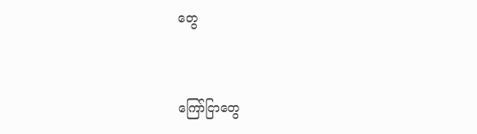တွေ


ကြော်ငြာတွေ